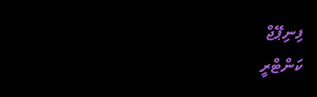ފިނިޕޭޖް
ކަންޓްރީ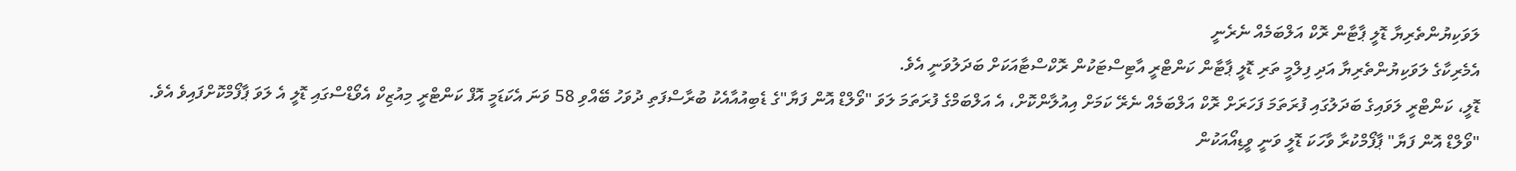ލަވަކިޔުންތެރިޔާ ޑޮލީ ޕާޓާން ރޮކް އަލްބަމެއް ނެރެނީ
އެމެރިކާގެ ލަވަކިޔުންތެރިޔާ އަދި ފިލްމީ ތަރި ޑޮލީ ޕާޓާން ކަންޓްރީ އާޓިސްޓަކުން ރޮކްސްޓާއަކަށް ބަދަލުވަނީ އެވެ.
ޑޮލީ، ކަންޓްރީ ލަވައިގެ ބަދަލުގައި ފުރަތަމަ ފަހަރަށް ރޮކް އަލްބަމެއް ނެރޭ ކަމަށް އިއުލާންކޮށް، އެ އަލްބަމްގެ ފުރަތަމަ ލަވަ "ވޯލްޑް އޮން ފަޔާ"ގެ ޑެބިއުއާއެކު ބުރާސްފަތި ދުވަހު ބޭއްވި 58 ވަނަ އެކަޑަމީ އޮފް ކަންޓްރީ މިއުޒިކް އެވޯޑްސްގައި ޑޮލީ އެ ލަވަ ޕާފޯމްކޮށްފައިވެ އެވެ.
"ވޯލްޑް އޮން ފަޔާ" ޕާފޯމްކުރާ ވާހަކަ ޑޮލީ ވަނީ ވީޑިއޯއަކުން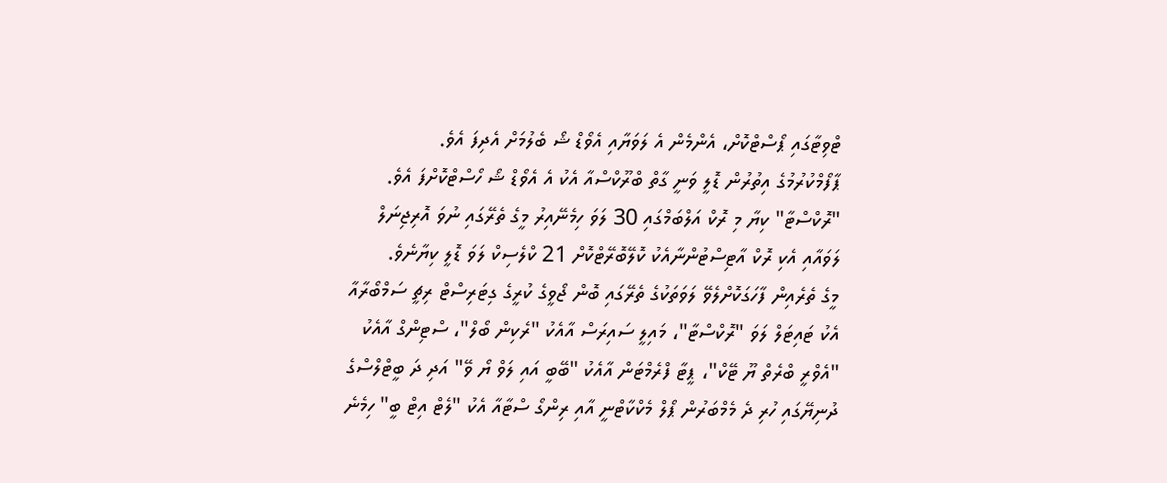ޓްވިޓާގައި ޕޯސްޓްކޮށް، އެންމެން އެ ލަވަޔާއި އެވޯޑް ޝޯ ބެލުމަށް އެދިފަ އެވެ.
ޕާފޯމްކުރުމުގެ އިތުރުން ޑޮލީ ވަނީ ގާތް ބްރޫކްސްއާ އެކު އެ އެވޯޑް ޝޯ ހޯސްޓްކޮށްފަ އެވެ.
"ރޮކްސްޓާ" ކިޔާ މި ރޮކް އަލްބަމްގައި 30 ލަވަ ހިމެނޭއިރު މީގެ ތެރޭގައި ނުވަ އޮރިޖިނަލް ލަވައާއި އެކި ރޮކް އާޓިސްޓުންނާއެކު ކޮލޭބޮރޭޓްކޮށް 21 ކްލެސިކް ލަވަ ޑޮލީ ކިޔާނެވެ.
މީގެ ތެރެއިން ފާހަގަކޮށްލެވޭ ލަވަތަކުގެ ތެރޭގައި ބޮން ޖޯވީގެ ކުރީގެ ގިޓަރިސްޓް ރިޗީ ސަމްބޯރާއާ އެކު ޓައިޓަލް ލަވަ "ރޮކްސްޓާ"، މައިލީ ސައިރަސް އާއެކު "ރެކިން ބޯލް"، ސްޓިންގް އާއެކު "އެވްރީ ބްރެތް ޔޫ ޓޭކް"، ޕީޓާ ފްރެމްޓަން އާއެކު "ބޭބީ އައި ލަވް ޔޯ ވޭ" އަދި ދަ ބީޓްލްސްގެ ދުނިޔޭގައި ހުރި ދެ މެމްބަރުން ޕޯލް މެކްކާޓްނީ އާއި ރިންގޯ ސްޓާއާ އެކު "ލެޓް އިޓް ބީ" ހިމެނެ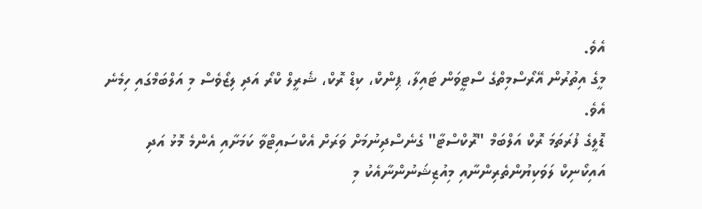އެވެ.
މީގެ އިތުރުން އޭރޯސްމިތްގެ ސްޓީވަން ޓައިލާ، ޕިންކް، ކިޑް ރޮކް، ޝެރީލް ކްރޯ އަދި ލިޒޯވެސް މި އަލްބަމްގައި ހިމެނެ އެވެ.
ޑޮލީގެ ފުރަތަމަ ރޮކް އަލްބަމް "ރޮކްސްޓާ" ގެނެސްދިނުމަށް ވަރަށް އެކްސައިޓްވާ ކަމަށާއި އެންމެ މޮޅު އަދި އައިކޯނިކް ލަވަކިޔުންތެރިންނާއި މިއުޒިޝަނުންނާއެކު މި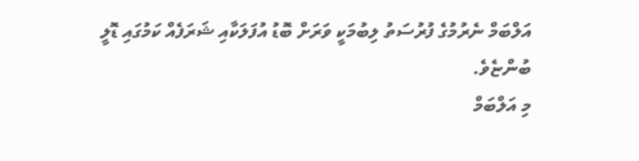އަލްބަމް ނެރުމުގެ ފުރުސަތު ލިބުމަކީ ވަރަށް ބޮޑު އުފަލަކާއި ޝަރަފެއް ކަމުގައި ޑޮލީ ބުންޏެވެ.
މި އަލްބަމް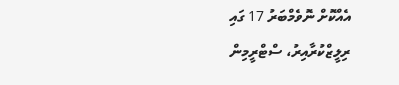އެއްކޮށް ނޮވެމްބަރު 17 ގައި ރިލީޒްކުރާއިރު، ސްޓްރީމިން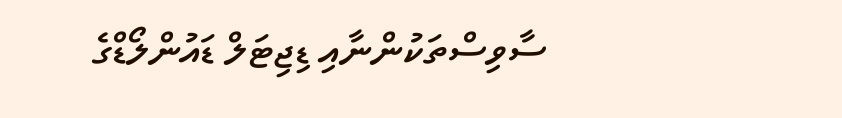ސާވިސްތަކުންނާއި ޑިޖިޓަލް ޑައުންލޯޑްގެ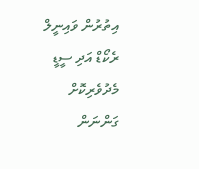އިތުރުން ވައިނީލް ރެކޯޑް އަދި ސީޑީ މެދުވެރިކޮށް ގަންނަން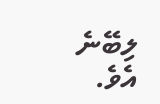ލިބޭނެ އެވެ.